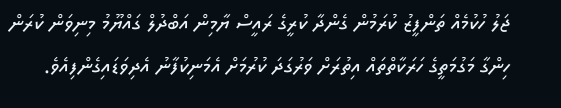ޖަލު ހުކުމެއް ތަންފީޒު ކުރަމުން ގެންދާ ކުރީގެ ރައީސް ޔާމިން އަބްދުލް ގައްޔޫމު މިނިވަން ކުރަން ހިންގާ މަގުމަތީގެ ހަރަކާތްތައް އިތުރަށް ވަރުގަދަ ކުރުމަށް އެމަނިކުފާނު އެދިވަޑައިގެންފިއެވެ.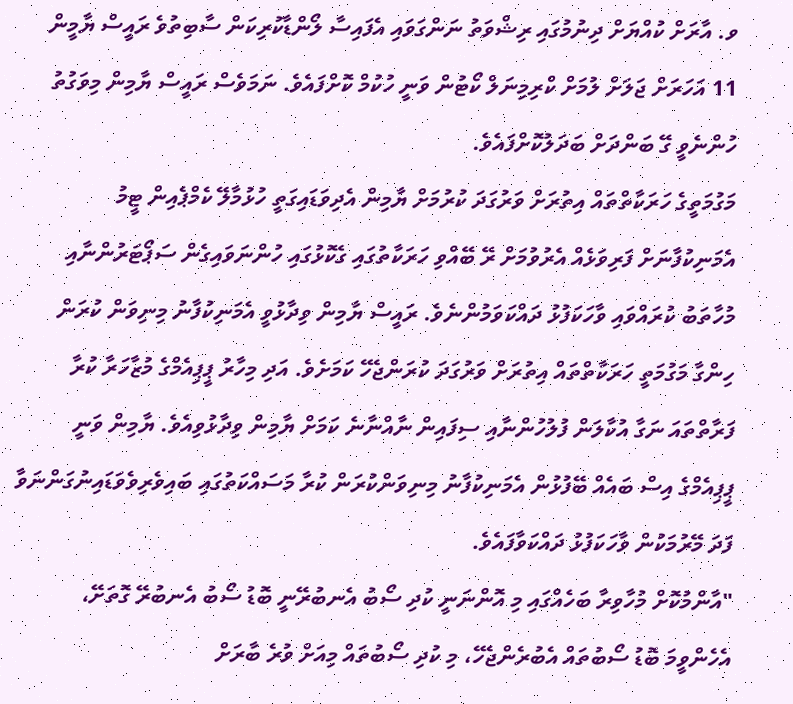ވ. އާރަށް ކުއްޔަށް ދިނުމުގައި ރިޝްވަތު ނަންގަވައި އެފައިސާ ލޯންޑާކުރިކަން ސާބިތުވެ ރައީސް ޔާމީން 11 އަހަރަށް ޖަލަށް ލުމަށް ކްރިމިނަލް ކޯޓުން ވަނީ ހުކުމް ކޮށްފައެވެ. ނަމަވެސް ރައީސް ޔާމިން މިވަގުތު ހުންނެވީ ގޭ ބަންދަށް ބަދަލުކޮށްފައެވެ.
މަގުމަތީގެ ހަރަކާތްތައް އިތުރަށް ވަރުގަދަ ކުރުމަށް ޔާމިން އެދިވަޑައިގަތީ ހުޅުމާލޭ ކެމްޕެއިން ޓީމު އެމަނިކުފާނަށް ފަރިވަޅެއް އެރުވުމަށް ރޭ ބޭއްވި ހަރަކާތުގައި ގެކޮޅުގައި ހުންނަވައިގެން ސަޕޯޓަރުންނާއި މުހާތަބު ކުރައްވައި ވާހަކަފުޅު ދައްކަވަމުންނެވެ. ރައީސް ޔާމިން ވިދާޅުވީ އެމަނިކުފާނު މިނިވަން ކުރަން ހިންގާ މަގުމަތީ ހަރަކާތްތައް އިތުރަށް ވަރުގަދަ ކުރަންޖެހޭ ކަމަށެވެ. އަދި މިހާރު ޕީޕިއެމްގެ މުޒާހަރާ ކުރާ ފަރާތްތައަ ނަގާ އުކާލަން ފުލުހުންނާއި ސިފައިން ނާއްނާނެ ކަމަށް ޔާމިން ވިދާޅުވިއެވެ. ޔާމިން ވަނީ ޕީޕިއެމްގެ އިސް ބައެއް ބޭފުޅުން އެމަނިކުފާނު މިނިވަންކުރަން ކުރާ މަސައްކަތުގައި ބައިވެރިވެވަޑައިނުގަންނަވާ ފަދަ މޭރުމަކުން ވާހަކަފުޅު ދައްކަވާފައެވެ.
"އާންމުކޮށް މުހާވިރާ ބަހެއްގައި މި އޮންނަނީ ކުދި ސޯބު އެނބުރޭނީ ބޮޑު ސޯބު އެނބުރޭ ގޮތަށޭ، އެހެންވީމަ ބޮޑު ސޯބުތައް އެބުރެންޖެހޭ، މި ކުދި ސޯބުތައް މިއަށް ވުރެ ބާރަށް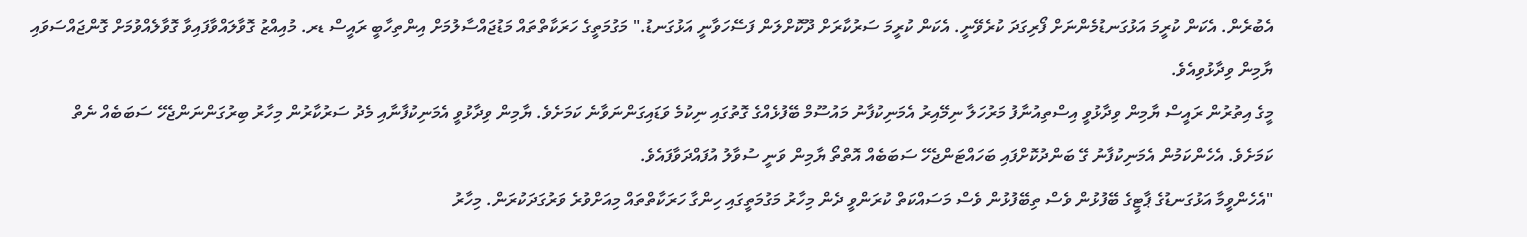އެބުރެން. އެކަން ކުރީމަ އަޅުގަނޑުމެންނަށް ފޯރިގަދަ ކުރެވޭނީ. އެކަން ކުރީމަ ސަރުކާރަށް ދޫކޮށްލަން ފަސޭހަވާނީ އަޅުގަނޑު." މަގުމަތީގެ ހަރަކާތްތައް މަޑުޖައްސާލުމަށް އިންތިހާބީ ރައީސް ޑރ. މުއިއްޒު ގޮވާލައްވާފައިވާ ގޮވާލެއްވުމަށް ގޮންޖައްސަވައި ޔާމިން ވިދާޅުވިއެވެ.
މީގެ އިތުރުން ރައީސް ޔާމިން ވިދާޅުވީ އިސްތިއުނާފު މަރުހަލާ ނިމޭއިރު އެމަނިކުފާނު މައުސޫމް ބޭފުޅެއްގެ ގޮތުގައި ނިކުމެ ވަޑައިގަންނަވާނެ ކަމަށެވެ. ޔާމިން ވިދާޅުވީ އެމަނިކުފާނާއި މެދު ސަރުކާރުން މިހާރު ބިރުގަންނަންޖެހޭ ސަބަބެއް ނެތް ކަމަށެވެ. އެހެންކަމުން އެމަނިކުފާނު ގޭ ބަންދުކޮށްފައި ބަހައްޓަންޖެހޭ ސަބަބެއް އޮތްތޯ ޔާމިން ވަނީ ސުވާލު އުފައްދަވާފައެވެ.
"އެހެންވީމާ އަޅުގަނޑުގެ ޕާޓީގެ ބޭފުޅުން ވެސް ތިބޭފުޅުން ވެސް މަސައްކަތް ކުރަންވީ ދެން މިހާރު މަގުމަތީގައި ހިންގާ ހަރަކާތްތައް މިއަށްވުރެ ވަރުގަދަކުރަން. މިހާރު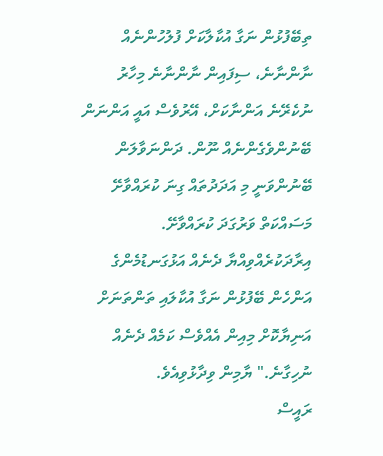ތިބޭފުޅުން ނަގާ އުކާލާކަށް ފުލުހުންނެއް ނާންނާނެ، ސިފައިން ނާންނާނެ މިހާރު ނުކެރޭނެ އަންނާކަށް، އޭރުވެސް އައީ އަންނަން ބޭނުންވެގެންނެއް ނޫން. ދަންނަވާލަން ބޭނުންވަނީ މި އަދަދުތައް ގިނަ ކުރައްވާށޭ މަސައްކަތް ވަރުގަދަ ކުރައްވާށޭ. އިރާދަކުރެއްވިއްޔާ ދެނެއް އަޅުގަނޑުމެންގެ އަންހެން ބޭފުޅުން ނަގާ އުކާލައި ތަންތަނަށް އަނިޔާކޮށް މިއިން އެއްވެސް ކަމެއް ދެނެއް ނުހިގާނެ." ޔާމިން ވިދާޅުވިއެވެ.
ރައީސް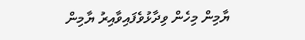ޔާމިން މިހެން ވިދާޅުވެފައިވާއިރު ޔާމިން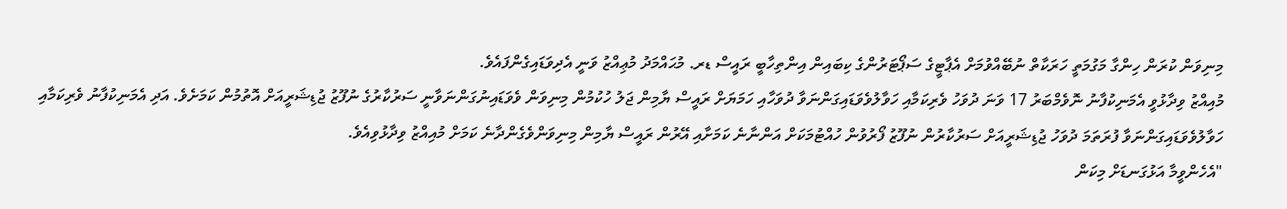މިނިވަން ކުރަން ހިންގާ މަގުމަތީ ހަރަކާތް ނުބޭއްވުމަށް އެޕާޓީގެ ސަޕޯޓަރުންގެ ކިބައިން އިންތިހާބީ ރައީސް ޑރ. މުޙައްމަދު މުޢިއްޒު ވަނީ އެދިވަޑައިގެންފައެވެ.
މުއިއްޒު ވިދާޅުވީ އެމަނިކުފާނު ނޮވެމްބަރު 17 ވަނަ ދުވަހު ވެރިކަމާއި ހަވާލުވެވަޑައިގަންނަވާ ދުވަހާއި ހަމަޔަށް ރައީސް ޔާމިން ޖަލު ހުކުމުން މިނިވަން ވެވަޑައިނުގަންނަވާނީ ސަރުކާރުގެ ނުފޫޒު ޖުޑިޝަރީއަށް އޮތުމުން ކަމަށެވެ. އަދި އެމަނިކުފާނު ވެރިކަމާއި ހަވާލުވެވަޑައިގަންނަވާ ފުރަތަމަ ދުވަހު ޖުޑިޝަރީއަށް ސަރުކާރުން ނުފޫޒު ފޯރުވުން ހުއްޓުމަކަށް އަންނާނެ ކަމަށާއި އޭރުން ރައީސް ޔާމިން މިނިވަންވެގެންދާނެ ކަމަށް މުއިއްޒު ވިދާޅުވިއެވެ.
"އެހެންވީމާ އަޅުގަނޑަށް މިކަން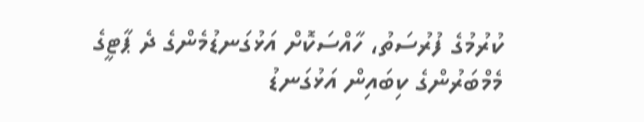ކުރުމުގެ ފުރުސަތު، ހާއްސަކޮށް އަޅުގަނޑުމެންގެ ދެ ޕާޓީގެ މެމްބަރުންގެ ކިބައިން އަޅުގަނޑު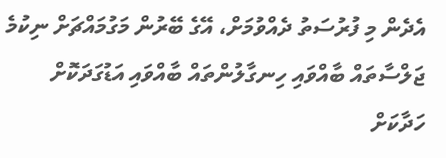އެދެން މި ފުރުސަތު ދެއްވުމަށް، އޭގެ ބޭރުން މަގުމައްޗަށް ނިކުމެ ޖަލްސާތައް ބާއްވައި ހިނގާލުންތައް ބާއްވައި އަޑުގަދަކޮށް ހަދާކަށް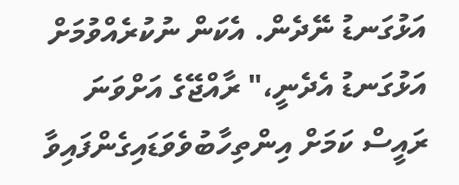އަޅުގަނޑު ނޭދެން. އެކަން ނުކުރެއްވުމަށް އަޅުގަނޑު އެދެނީ،" ރާއްޖޭގެ އަށްވަނަ ރައީސް ކަމަށް އިންތިހާބުވެވަޑައިގެންފައިވާ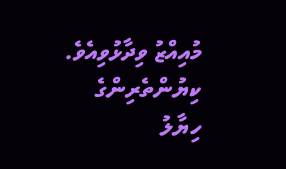މުއިއްޒު ވިދާޅުވިއެވެ.
ކިޔުންތެރިންގެ ހިޔާލު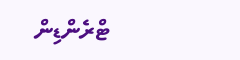ޓްރެންޑިން